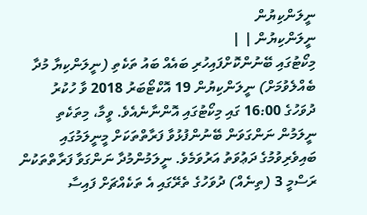ނީލަންކިޔުން
ނީލަންކިޔުން | |
މިކޯޓުގައި ބޭނުންކޮށްފައިހުރި ބައެއް ބައު ތަކެތި (ނީލަންކިޔާ މުދާ ބެއްލެވުމަށް) ނީލަންކިޔުން 19 އޮކްޓޯބަރު 2018 ވާ ހުކުރު ދުވަހުގެ 16:00 ގައި މިކޯޓުގައި އޮންނާނެއެވެ. ވީމާ، މިތަކެތި ނީލަމުން ނަންގަވަން ބޭނުންފުޅުވާ ފަރާތްތަކަށް މީނީލަމުގައި ބައިވެރިވުމުގެ ދަޢުވަތު އަރުވަމެވެ. ނީލަމުންމުދާ ނަންގަވާ ފަރާތްތަކުން ރަސްމީ 3 (ތިނެއް) ދުވަހުގެ ތެރޭގައި އެ ތަކެއްޗަށް ފައިސާ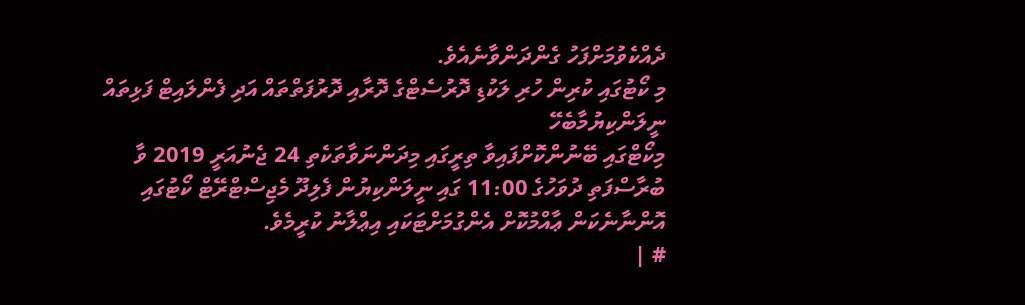ދެއްކެވުމަށްފަހު ގެންދަންވާނެއެވެ.
މި ކޯޓުގައި ކުރިން ހުރި ލަކުޑި ދޮރުސެޓްގެ ދޮރާއި ދޮރުފަތްތައް އަދި ފެންލައިޓް ފަޅިތައް ނީލަންކިޔުމާބެހޭ
މިކޯޓްގައި ބޭނުންކޮށްފައިވާ ތިރީގައި މިދަންނަވާތަކެތި 24 ޖެނުއަރީ 2019 ވާ ބުރާސްފަތި ދުވަހުގެ 11:00 ގައި ނީލަންކިޔުން ފެލިދޫ މެޖިސްޓްރޭޓް ކޯޓުގައި އޮންނާނެކަން ޢާއްމުކޮށް އެންގުމަށްޓަކައި އިޢްލާނު ކުރީމެވެ.
# |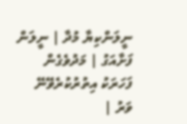ނީލަންކިޔާ މުދާ | ނީލަން ފަށާއަގު | މަދުވެގެން ފަހަރަކު އިތުރުކުރެވޭނޭ ވަރު |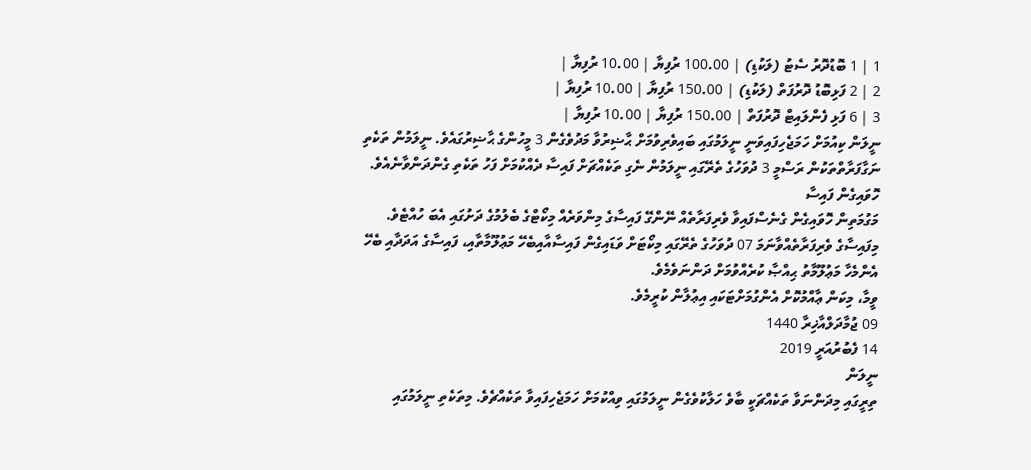1 | 1 ބޮޑުދޮރު ސެޓު (ލަކުޑި) | 100.00 ރުފިޔާ | 10.00 ރުފިޔާ |
2 | 2 ފަޅިބޮޑު ދޮރުފަތް (ލަކުޑި) | 150.00 ރުފިޔާ | 10.00 ރުފިޔާ |
3 | 6 ފަޅި ފެންލައިޓް ދޮރުފަތް | 150.00 ރުފިޔާ | 10.00 ރުފިޔާ |
ނީލަން ކިއުމަށް ހަމަޖެހިފައިވަނީ ނީލަމުގައި ބައިވެރިވުމަށް ޙާޟިރުވާ މަދުވެގެން 3 މީހުންގެ ޙާޟިރުގައެވެ. ނީލަމުން ތަކެތި ނަގާފަރާތްތަކުން ރަސްމީ 3 ދުވަހުގެ ތެރޭގައި ނީލަމުން ނެގި ތަކެއްޗަށް ފައިސާ ދެއްކުމަށް ފަހު ތަކެތި ގެންދަންވާނެއެވެ.
ހޮވައިގެން ފައިސާ
މަގުމަތިން ހޮވައިގެން ގެނެސްފައިވާ ވެރިފަރާތެއް ނޭންގޭ ފައިސާގެ މިންވަރެއް މިކޯޓްގެ ބެލުމުގެ ދަށުގައި އެބަ ހުއްޓެވެ.
މިފައިސާގެ ވެރިފަރާތެއްވާނަމަ 07 ދުވަހުގެ ތެރޭގައި މިކޯޓަށް ވަޑައިގެން ފައިސާއާއިބެހޭ މަޢުލޫމާތާއި، ފައިސާގެ އަދަދާއި ބެހޭ އެންމެހާ މަޢުލޫމާތު ޙިއްޞާ ކުރެއްވުމަށް ދަންނަވެމެވެ.
ވީމާ، މިކަން ޢާއްމުކޮށް އެންގުމަށްޓަކައި އިޢުލާން ކުރީމެވެ.
09 ޖުމާދަލްއާޚިރާ 1440
14 ފެބުރުއަރީ 2019
ނީލަން
ތިރީގައި މިދަންނަވާ ތަކެއްޗަކީ ބާވެ ހަލާކުވެގެން ނީލަމުގައި ވިއްކުމަށް ހަމަޖެހިފައިވާ ތަކެއްޗެވެ. މިތަކެތި ނީލަމުގައި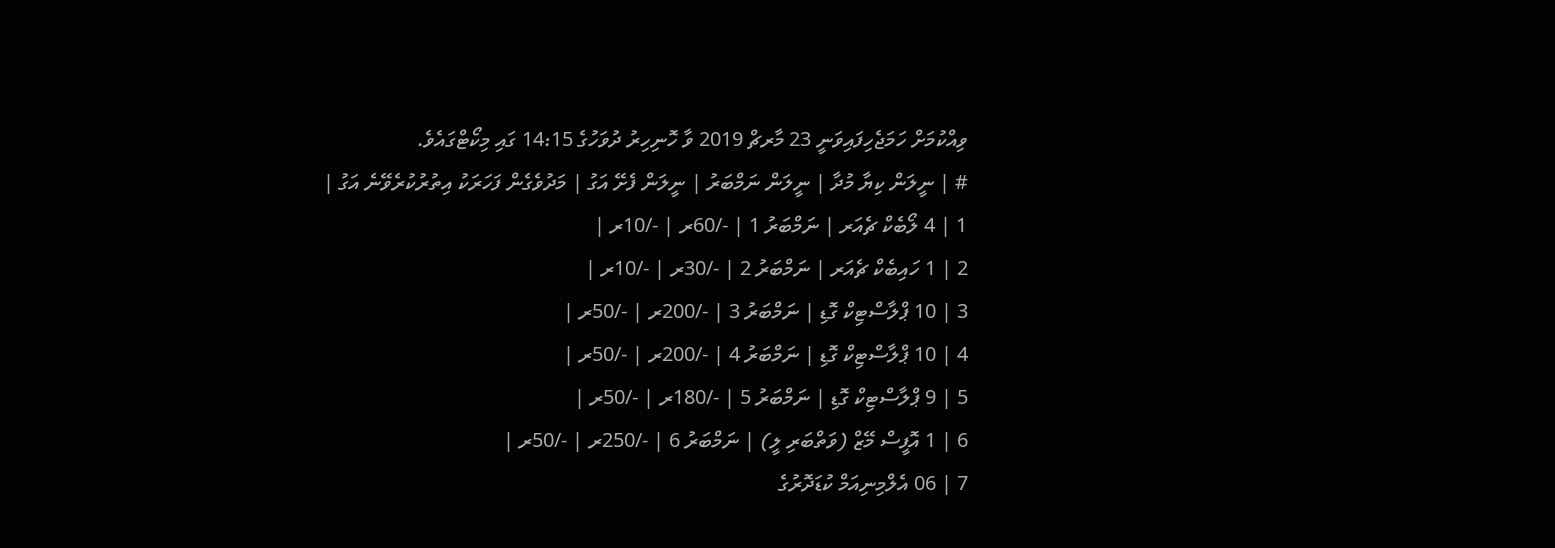ވިއްކުމަށް ހަމަޖެހިފައިވަނީ 23 މާރޗް 2019 ވާ ހޮނިހިރު ދުވަހުގެ 14:15 ގައި މިކޯޓްގައެވެ.
# | ނީލަން ކިޔާ މުދާ | ނީލަން ނަމްބަރު | ނީލަން ފެށޭ އަގު | މަދުވެގެން ފަހަރަކު އިތުރުކުރެވޭނެ އަގު |
1 | 4 ލޯބެކް ޗެއަރ | ނަމްބަރު 1 | -/60ރ | -/10ރ |
2 | 1 ހައިބެކް ޗެއަރ | ނަމްބަރު 2 | -/30ރ | -/10ރ |
3 | 10 ޕްލާސްޓިކް ގޮޑި | ނަމްބަރު 3 | -/200ރ | -/50ރ |
4 | 10 ޕްލާސްޓިކް ގޮޑި | ނަމްބަރު 4 | -/200ރ | -/50ރ |
5 | 9 ޕްލާސްޓިކް ގޮޑި | ނަމްބަރު 5 | -/180ރ | -/50ރ |
6 | 1 އޮފީސް މޭޒް (ވަތްބަރި ލީ) | ނަމްބަރު 6 | -/250ރ | -/50ރ |
7 | 06 އެލްމިނިއަމް ކުޑަދޮރުގެ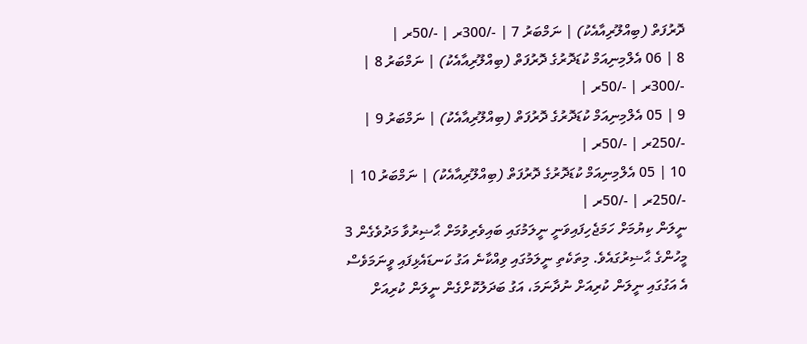ދޮރުފަތް (ބިއްލޫރިއާއެކު) | ނަމްބަރު 7 | -/300ރ | -/50ރ |
8 | 06 އެލްމިނިއަމް ކުޑަދޮރުގެ ދޮރުފަތް (ބިއްލޫރިއާއެކު) | ނަމްބަރު 8 | -/300ރ | -/50ރ |
9 | 05 އެލްމިނިއަމް ކުޑަދޮރުގެ ދޮރުފަތް (ބިއްލޫރިއާއެކު) | ނަމްބަރު 9 | -/250ރ | -/50ރ |
10 | 05 އެލްމިނިއަމް ކުޑަދޮރުގެ ދޮރުފަތް (ބިއްލޫރިއާއެކު) | ނަމްބަރު 10 | -/250ރ | -/50ރ |
ނީލަން ކިޔުމަށް ހަމަޖެހިފައިވަނީ ނީލަމުގައި ބައިވެރިވުމަށް ޙާޟިރުވާ މަދުވެގެން 3 މީހުންގެ ޙާޟިރުގައެވެ. މިތަކެތި ނީލަމުގައި ވިއްކާނެ އަގު ކަނޑައެޅިފައި ވީނަމަވެސް އެ އަގުގައި ނީލަން ކުރިއަށް ނުދާނަމަ، އަގު ބަދަލުކޮށްގެން ނީލަން ކުރިއަށް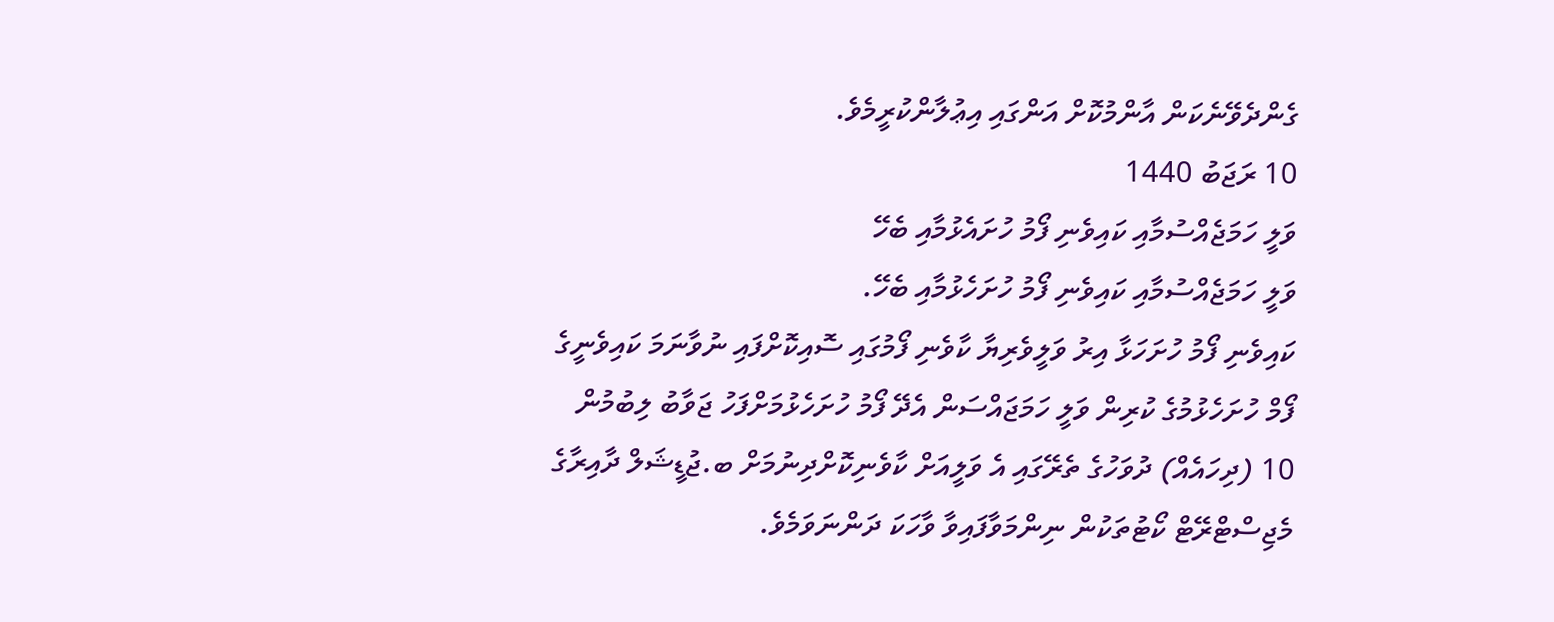ގެންދެވޭނެކަން އާންމުކޮށް އަންގައި އިޢުލާންކުރީމެވެ.
10 ރަޖަބު 1440
ވަލީ ހަމަޖެއްސުމާއި ކައިވެނި ފޯމު ހުށައެޅުމާއި ބެހޭ
ވަލީ ހަމަޖެއްސުމާއި ކައިވެނި ފޯމު ހުށަހެޅުމާއި ބެހޭ.
ކައިވެނި ފޯމު ހުށަހަޅާ އިރު ވަލީވެރިޔާ ކާވެނި ފޯމުގައި ސޮއިކޮށްފައި ނުވާނަމަ ކައިވެނީގެ ފޯމް ހުށަހެޅުމުގެ ކުރިން ވަލީ ހަމަޖައްސަން އެދޭ ފޯމު ހުށަހެޅުމަށްފަހު ޖަވާބު ލިބުމުން 10 (ދިހައެއް) ދުވަހުގެ ތެރޭގައި އެ ވަލީއަށް ކާވެނިކޮށްދިނުމަށް ބ.ޖުޑީޝަލް ދާއިރާގެ މެޖިސްޓްރޭޓް ކޯޓުތަކުން ނިންމަވާފައިވާ ވާހަކަ ދަންނަވަމެވެ.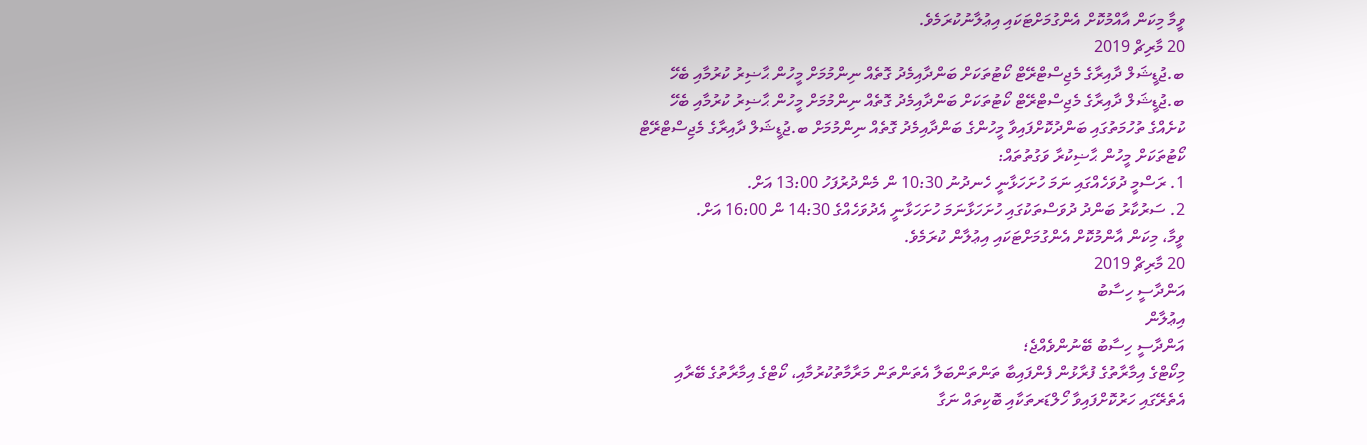ވީމާ މިކަން އާއްމުކޮށް އެންގުމަށްޓަކައި އިޢުލާނުކުރަމެވެ.
20 މާރިޗް 2019
ބ.ޖުޑީޝަލް ދާއިރާގެ މެޖިސްޓްރޭޓް ކޯޓުތަކަށް ބަންދާއިމެދު ގޮތެއް ނިންމުމަށް މީހުން ޙާޟިރު ކުރުމާއި ބެހޭ
ބ.ޖުޑީޝަލް ދާއިރާގެ މެޖިސްޓްރޭޓް ކޯޓުތަކަށް ބަންދާއިމެދު ގޮތެއް ނިންމުމަށް މީހުން ޙާޟިރު ކުރުމާއި ބެހޭ
ކުށެއްގެ ތުހުމަތުގައި ބަންދުކޮށްފައިވާ މީހުންގެ ބަންދާއިމެދު ގޮތެއް ނިންމުމަށް ބ.ޖުޑީޝަލް ދާއިރާގެ މެޖިސްޓްރޭޓް ކޯޓުތަކަށް މީހުން ޙާޟިކުރާ ވަގުތުތައް:
1. ރަސްމީ ދުވަހެއްގައި ނަމަ ހުށަހަޅާނީ ހެނދުނު 10:30 ން މެންދުރުފަހު 13:00 އަށް.
2. ސަރުކާރު ބަންދު ދުވަސްތަކުގައި ހުށަހަޅާނަމަ ހުށަހަޅާނީ އެދުވަހެއްގެ 14:30 ން 16:00 އަށް.
ވީމާ، މިކަން އާންމުކޮށް އެންގުމަށްޓަކައި އިޢުލާން ކުރަމެވެ.
20 މާރިޗް 2019
އަންދާސީ ހިސާބު
އިޢުލާން
އަންދާސީ ހިސާބު ބޭނުންވެއްޖެ؛
މިކޯޓްގެ އިމާރާތުގެ ފުރާޅުން ފެންފައިބާ ތަންތަންބަލާ އެތަންތަން މަރާމާތުކުރުމާއި، ކޯޓްގެ އިމާރާތުގެ ބޭރާއި އެތެރޭގައި ހަރުކޮށްފައިވާ ހޯލްޑަރތަކާއި ބޮކިތައް ނަގާ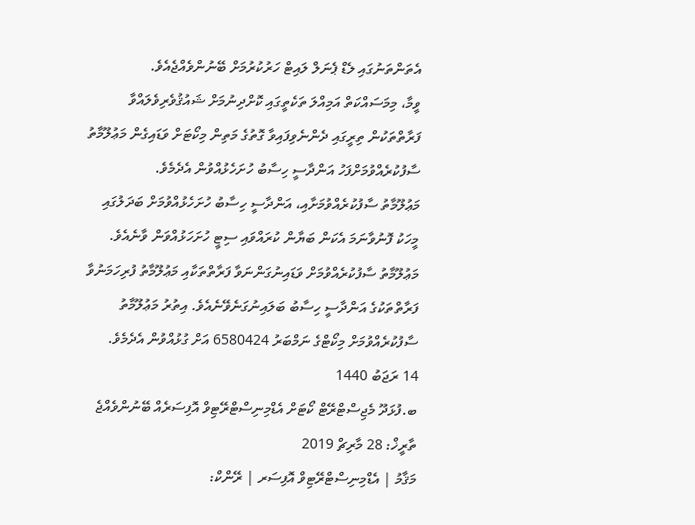އެތަންތަނުގައި ލެޑް ޕެނަލް ލައިޓް ހަރުކުރުމަށް ބޭނުންވެއްޖެއެވެ.
ވީމާ، މިމަސައްކަތް އަމިއްލަ ތަކެތީގައި ކޮށްދިނުމަށް ޝައުޤުވެރިވެލައްވާ ފަރާތްތަކުން ތިރީގައި ދެންނެވިފައިވާ ގޮތުގެ މަތިން މިކޯޓަށް ވަޑައިގެން މަޢުލޫމާތު ސާފުކުރެއްވުމަށްފަހު އަންދާސީ ހިސާބު ހުށަހެޅުއްވުން އެދެމެވެ.
މަޢުލޫމާތު ސާފުކުރެއްވުމަށާއި، އަންދާސީ ހިސާބު ހުށަހެޅުއްވުމަށް ބަދަލުގައި މީހަކު ފޮނުވާނަމަ އެކަން ބަޔާން ކުރައްވައި ސިޓީ ހުށަހަޅުއްވަން ވާނެއެވެ. މަޢުލޫމާތު ސާފުކުރެއްވުމަށް ވަޑައިނުގަންނަވާ ފަރާތްތަކާއި މަޢުލޫމާތު ފުރިހަމަނުވާ ފަރާތްތަކުގެ އަންދާސީ ހިސާބު ބަލައިނުގަނެވޭނެއެވެ. އިތުރު މަޢުލޫމާތު ސާފުކުރެއްވުމަށް މިކޯޓްގެ ނަމްބަރު 6580424 އަށް ގުޅުއްވުން އެދެމެވެ.
14 ރަޖަބު 1440
ބ.ފުޅަދޫ މެޖިސްޓްރޭޓް ކޯޓަށް އެޑްމިނިސްޓްރޭޓިވް އޮފިސަރެއް ބޭނުންވެއްޖެ
ތާރީޚް: 28 މާރިޗް 2019
މަޤާމު | އެޑްމިނިސްޓްރޭޓިވް އޮފިސަރ | ރޭންކް: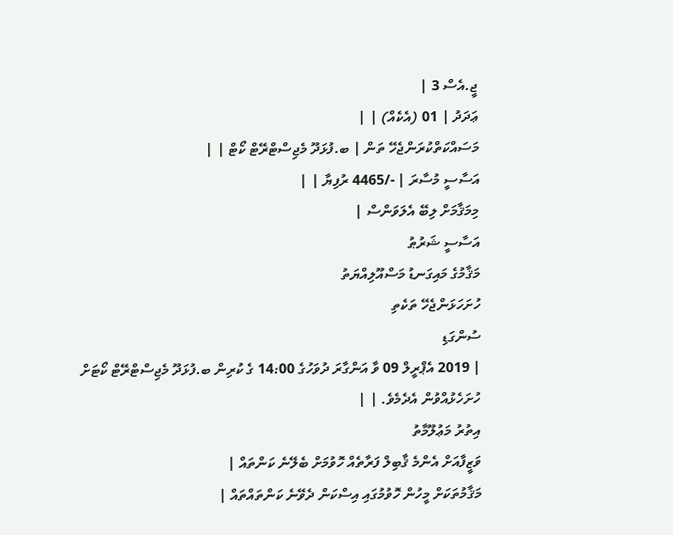ޖީ.އެސް 3 |
ޢަދަދު | 01 (އެކެއް) | |
މަސައްކަތްކުރަންޖެހޭ ތަން | ބ.ފުޅަދޫ މެޖިސްޓްރޭޓް ކޯޓް | |
އަސާސީ މުސާރަ | -/4465 ރުފިޔާ | |
މިމަޤާމަށް ލިބޭ އެލަވަންސް |
އަސާސީ ޝަރުޠު
މަޤާމުގެ މައިގަނޑު މަސްއޫލިއްޔަތު
ހުށަހަޅަންޖެހޭ ތަކެތި
ސުންގަޑި
| 2019 އެޕްރީލް 09 ވާ އަންގާރަ ދުވަހުގެ 14:00 ގެ ކުރިން ބ.ފުޅަދޫ މެޖިސްޓްރޭޓް ކޯޓަށް ހުށަހެޅުއްވުން އެދެމެވެ. | |
އިތުރު މަޢުލޫމާތު
ވަޒީފާއަށް އެންމެ ޤާބިލް ފަރާތެއް ހޮވުމަށް ބެލޭނެ ކަންތައް |
މަޤާމުތަކަށް މީހުން ހޮވުމުގައި އިސްކަން ދެވޭނެ ކަންތައްތައް |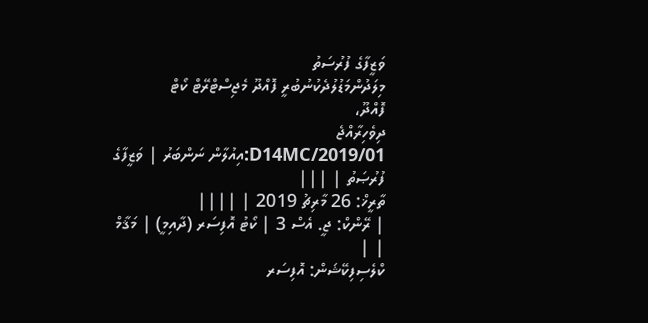ވަޒީފާގެ ފުރުސަތު
މިލަދުންމަޑުލުދެކުނުބުރީ ފޮއްދޫ މެޖިސްޓްރޭޓް ކޯޓް
ފޮއްދޫ،
ދިވެހިރާއްޖެ
D14MC/2019/01:އިއުލާން ނަންބަރު | ވަޒީފާގެ ފުރުޞަތު | |||
ތާރީޚް: 26 މާރިޗު 2019 | ||||
| ރޭންކް: ޖީ. އެސް 3 | ކޯޓު އޮފިސަރ (ދާއިމީ) | މަޤާމް | |
ކްލެސިފިކޭޝަން: އޮފިސަރ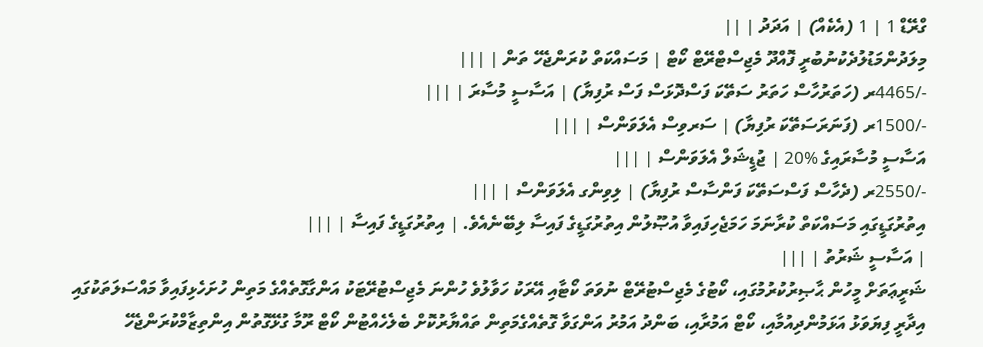ގްރޭޑް 1 | 1 (އެކެއް) | އަދަދު | ||
މިލަދުންމަޑުލުދެކުނުބުރީ ފޮއްދޫ މެޖިސްޓްރޭޓް ކޯޓް | މަސައްކަތް ކުރަންޖެހޭ ތަން | |||
-/4465ރ (ހަތަރުހާސް ހަތަރު ސަތޭކަ ފަސްދޮޅަސް ފަސް ރުފިޔާ) | އަސާސީ މުސާރަ | |||
-/1500ރ (ފަނަރަސަތޭކަ ރުފިޔާ) | ސަރވިސް އެލަވަންސް | |||
އަސާސީ މުސާރައިގެ %20 | ޖުޑީޝަލް އެލަވަންސް | |||
-/2550ރ (ދެހާސް ފަސްސަތޭކަ ފަންސާސް ރުފިޔާ) | ލިވިންގ އެލަވަންސް | |||
އިތުރުގަޑީގައި މަސައްކަތް ކުރާނަމަ ހަމަޖެހިފައިވާ އުޞޫލުން އިތުރުގަޑީގެ ފައިސާ ލިބޭނެއެވެ. | އިތުރުގަޑީގެ ފައިސާ | |||
| އަސާސީ ޝަރުތު | |||
ޝަރީޢަތަށް މީހުން ޙާޞިރުކުރުމުގައި، ކޯޓުގެ މެޖިސްޓުރޭޓް ނުވަތަ ކޯޓާއި އޭރަކު ހަވާލުވެ ހުންނަ މެޖިސްޓުރޭޓަކު އަންގާގޮތެއްގެ މަތިން ހުށަހެޅިފައިވާ މައްސަލަތަކުގައި އިދާރީ ފިޔަވަޅު އަޅަމުންދިއުމާއި، ކޯޓް އަމުރާއި، ބަންދު އަމުރު އަންގަވާ ގޮތެއްގެމަތިން ތައްޔާރުކޮށް ބެލެހެއްޓުން ކޯޓް ރޫމާ ގުޅޭގޮތުން އިންތިޒާމްކުރަންޖެހޭ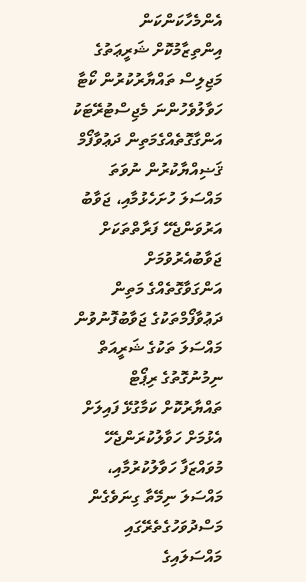އެންމެހާކަންކަން އިންތިޒާމުކޮށް ޝަރީޢަތުގެ މަޖިލިސް ތައްޔާރުކުރުން ކޯޓާ ހަވާލުވެހުންނަ މެޖިސްޓުރޭޓަކު އަންގާގޮތެއްގެމަތިން ދަޢުވާފޯމް ޤަޟިއްޔާކުރުން ނުވަތަ މައްސަލަ ހުށަހެޅުމާއި، ޖަވާބު އަރުވަންޖެހޭ ފަރާތްތަކަށް ޖަވާބުއެރުވުމަށް އަންގަވާގޮތެއްގެ މަތިން ދަޢުވާފޯމްތަކުގެ ޖަވާބުފޮނުވުން މައްސަލަ ތަކުގެ ޝަރީއަތް ނިމުނުގޮތުގެ ރިޕޯޓް ތައްޔާރުކޮށް ކަމާގުޅޭ ފައިލަށް އެޅުމަށް ހަވާލުކުރަންޖެހޭ މުވައްޒަފާ ހަވާލުކުރުމާއި، މައްސަލަ ނިމޭތާ ގިނަވެގެން މަސްދުވަހުގެތެރޭގައި މައްސަލައިގެ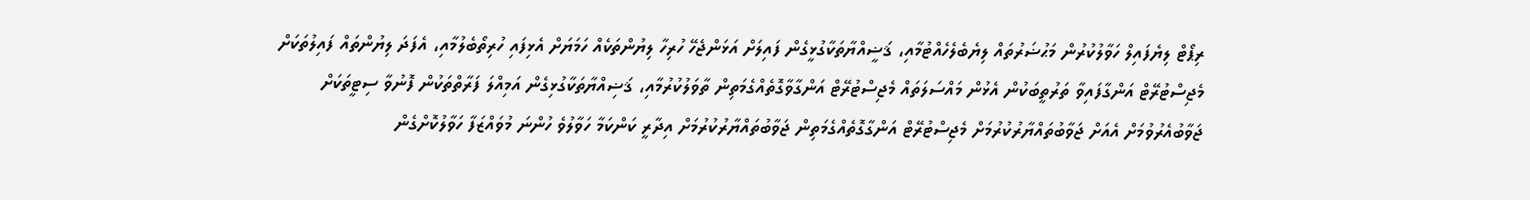ރިޕޯޓް ލިޔެފައިލް ހަވާލުކުރުން މަޙުޟަރުތައް ލިޔެބެލެހެއްޓުމާއި، ޤަޟީއްޔާތަކާގުޅީގެން ފައިލަށް އަޅަންޖެހޭ ހުރިހާ ލިޔުންތަކެއް ހަމަޔަށް އެޅިފައި ހުރިތޯބެލުމާއި، އެފަދަ ލިޔުންތައް ފައިލުތަކަށް މެޖިސްޓުރޭޓް އަންގާފައިވާ ތަރުތީބަކުން އެޅުން މައްސަލަތައް މެޖިސްޓުރޭޓް އަންގާވާގޮތެއްގެމަތިން ތާވަލުކުރުމާއި، ޤަޟިއްޔާތަކާގުޅިގެން އަމިއްލަ ފަރާތްތަކުން ފޮނުވާ ސިޓީތަކަށް ޖަވާބުއެރުވުމަށް އެއަށް ޖަވާބުތައްޔާރުކުރުމަށް މެޖިސްޓުރޭޓް އަންގާގޮތެއްގެމަތިން ޖަވާބުތައްޔާރުކުރުމަށް އިދާރީ ކަންކަމާ ހަވާލުވެ ހުންނަ މުވައްޒަފާ ހަވާލުކޮށްގެން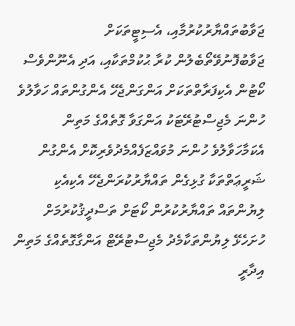ޖަވާބުތައްޔާރުކުރުމާއި، އެސިޓީތަކަށް ޖަވާބުފޮނުވޭތޯބެލުން ކުރާ ޙުކުމްތަކާއި، އަދި އެނޫންވެސް ކޯޓުން އެކިފަރާތްތަކަށް އަންގަންޖެހޭ އެންގުންތައް ހަވާލުވެ ހުންނަ މެޖިސްޓުރޭޓަކު އަންގަވާ ގޮތެއްގެ މަތިން އެކަމާހަވާލުވެ ހުންނަ މުވައްޒަފެއްމެދުވެރިކޮށް އެންގުން ޝަރީޢަތްތަކާ ގުޅިގެން ތައްޔާރުކުރަންޖެހޭ އެކިއެކި ލިޔުންތައް ތައްޔާރުކުރުން ކޯޓަށް ތަސްދީޤުކުރުމަށް ހުށަހެޅޭ ލިޔުންތަކާމެދު މެޖިސްޓުރޭޓް އަންގާގޮތެއްގެ މަތިން އިދާރީ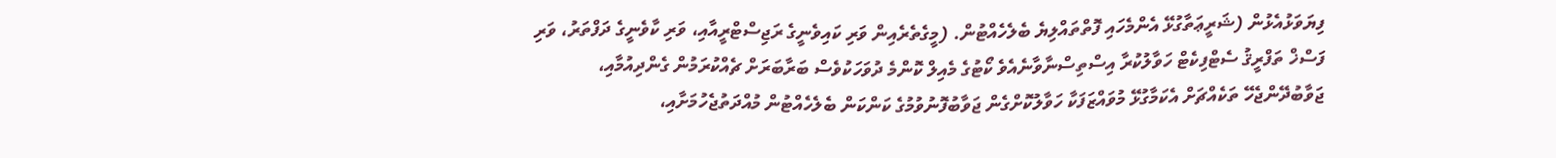ފިޔަވަޅުއެޅުން (ޝަރީޢަތާގުޅޭ އެންމެހައި ފޮތްތައްލިޔެ ބެލެހެއްޓުން. (މީގެތެރެއިން ވަރި ކައިވެނީގެ ރަޖިސްޓްރީއާއި، ވަރި ކާވެނީގެ ދަފްތަރު، ވަރި ފަސްޚް ތަފްރީޤު ސެޓްފިކެޓް ހަވާލުކުރާ އިސްތިސްނާވާނެއެވެ ކޯޓުގެ މެއިލް ކޮންމެ ދުވަހަކުވެސް ބަރާބަރަށް ޗެއްކުރަމުން ގެންދިއުމާއި، ޖަވާބުދޭންޖެހޭ ތަކެއްޗަށް އެކަމާގުޅޭ މުވައްޒަފަކާ ހަވާލުކޮށްގެން ޖަވާބުފޮނުވުމުގެ ކަންކަން ބެލެހެއްޓުން މުއްދަތުޖެހުމަށާއި،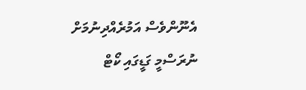އެނޫންވެސް އަމުރެއްދިނުމަށް ނުރަސްމީ ގަޑީގައި ކޯޓް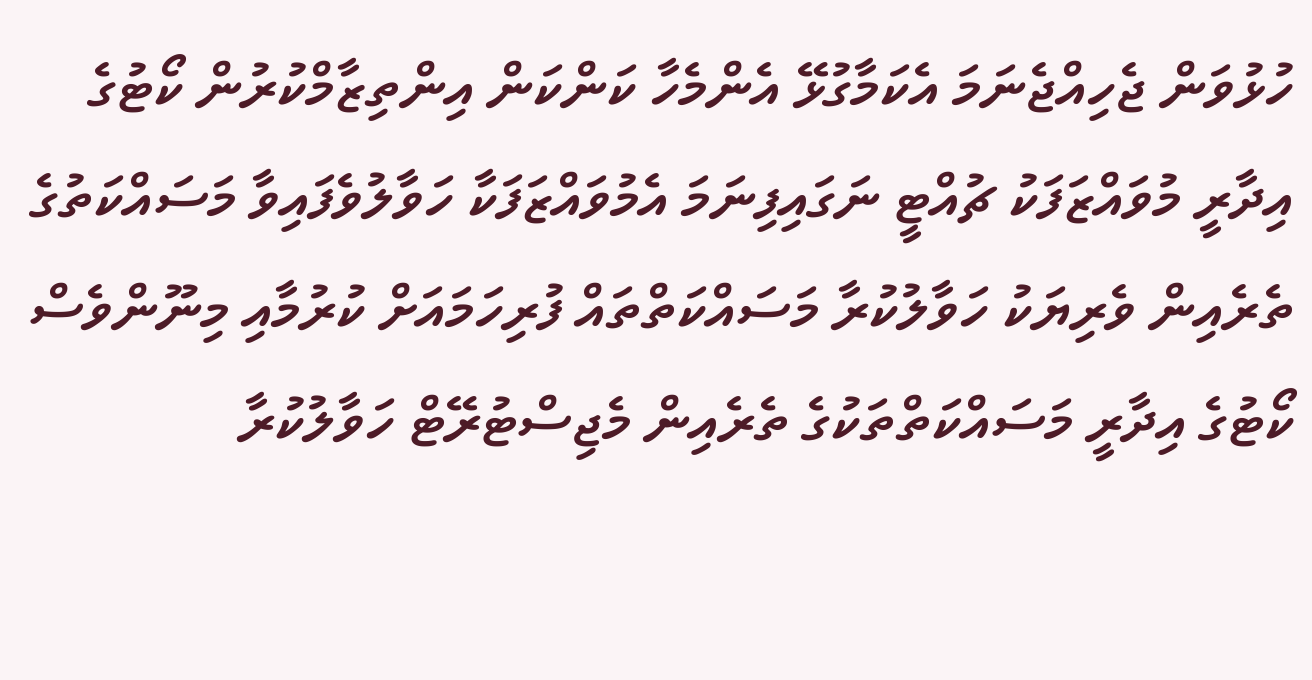ހުޅުވަން ޖެހިއްޖެނަމަ އެކަމާގުޅޭ އެންމެހާ ކަންކަން އިންތިޒާމްކުރުން ކޯޓުގެ އިދާރީ މުވައްޒަފަކު ޗުއްޓީ ނަގައިފިނަމަ އެމުވައްޒަފަކާ ހަވާލުވެފައިވާ މަސައްކަތުގެ ތެރެއިން ވެރިޔަކު ހަވާލުކުރާ މަސައްކަތްތައް ފުރިހަމައަށް ކުރުމާއި މިނޫންވެސް ކޯޓުގެ އިދާރީ މަސައްކަތްތަކުގެ ތެރެއިން މެޖިސްޓުރޭޓް ހަވާލުކުރާ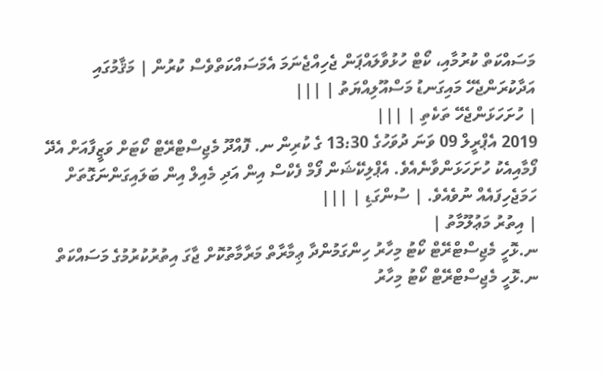މަސައްކަތް ކުރުމާއި، ކޯޓް ހުޅުވާލައްޕަން ޖެހިއްޖެނަމަ އެމަސައްކަތްވެސް ކުރުން | މަޤާމުގައި އަދާކުރަންޖެހޭ މައިގަނޑު މަސްއޫލިއްޔަތު | |||
| ހުށަހަޅަންޖެހޭ ތަކެތި | |||
2019 އެޕްރީލް 09 ވަނަ ދުވަހުގެ 13:30 ގެ ކުރިން ނ. ފޮއްދޫ މެޖިސްޓްރޭޓް ކޯޓަށް ވަޒީފާއަށް އެދޭ ފޯމާއިއެކު ހުށަހަޅަންވާނެއެވެ. އެޕްލިކޭޝަން ފޯމް ފެކްސް އިން އަދި މެއިލް އިން ބަލައިގަންނަގޮތަށް ހަމަޖެހިފައެއް ނުވެއެވެ. | ސުންގަޑި | |||
| އިތުރު މަޢުލޫމާތު |
ނ.ޅޮހީ މެޖިސްޓްރޭޓް ކޯޓު މިހާރު ހިންގަމުންދާ ޢިމާރާތް މަރާމާތުކޮށް ޖާގަ އިތުރުކުރުމުގެ މަސައްކަތް
ނ.ޅޮހީ މެޖިސްޓްރޭޓް ކޯޓު މިހާރު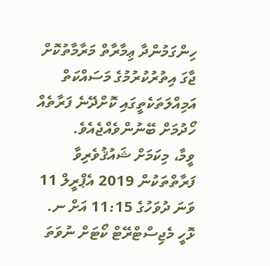ހިންގަމުންދާ ޢިމާރާތް މަރާމާތުކޮށް ޖާގަ އިތުރުކުރުމުގެ މަސައްކަތް އަމިއްލަތަކެތީގައި ކޮށްދޭނެ ފަރާތެއް ހޯދުމަށް ބޭނުންވެއްޖެއެވެ.
ވީމާ، މިކަމަށް ޝައުޤުވެރިވާ ފަރާތްތަކުން 2019 އެޕްރީލް 11 ވަނަ ދުވަހުގެ 11:15 އަށް ނ. ޅޮހީ މެޖިސްޓްރޭޓް ކޯޓަށް ނުވަތަ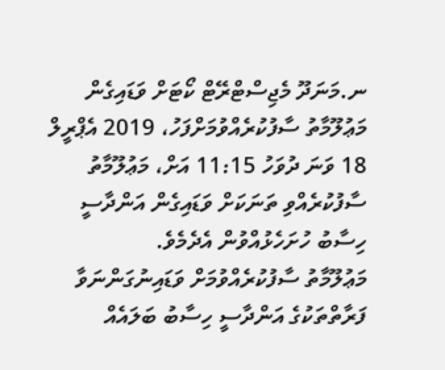ނ.މަނަދޫ މެޖިސްޓްރޭޓް ކޯޓަށް ވަޑައިގެން މަޢުލޫމާތު ސާފުކުރެއްވުމަށްފަހު، 2019 އެޕްރީލް 18 ވަނަ ދުވަހު 11:15 އަށް، މަޢުލޫމާތު ސާފުކުރެއްވި ތަނަކަށް ވަޑައިގެން އަންދާސީ ހިސާބު ހުށަހެޅުއްވުން އެދެމެވެ.
މަޢުލޫމާތު ސާފުކުރެއްވުމަށް ވަޑައިނުގަންނަވާ ފަރާތްތަކުގެ އަންދާސީ ހިސާބު ބަލައެއް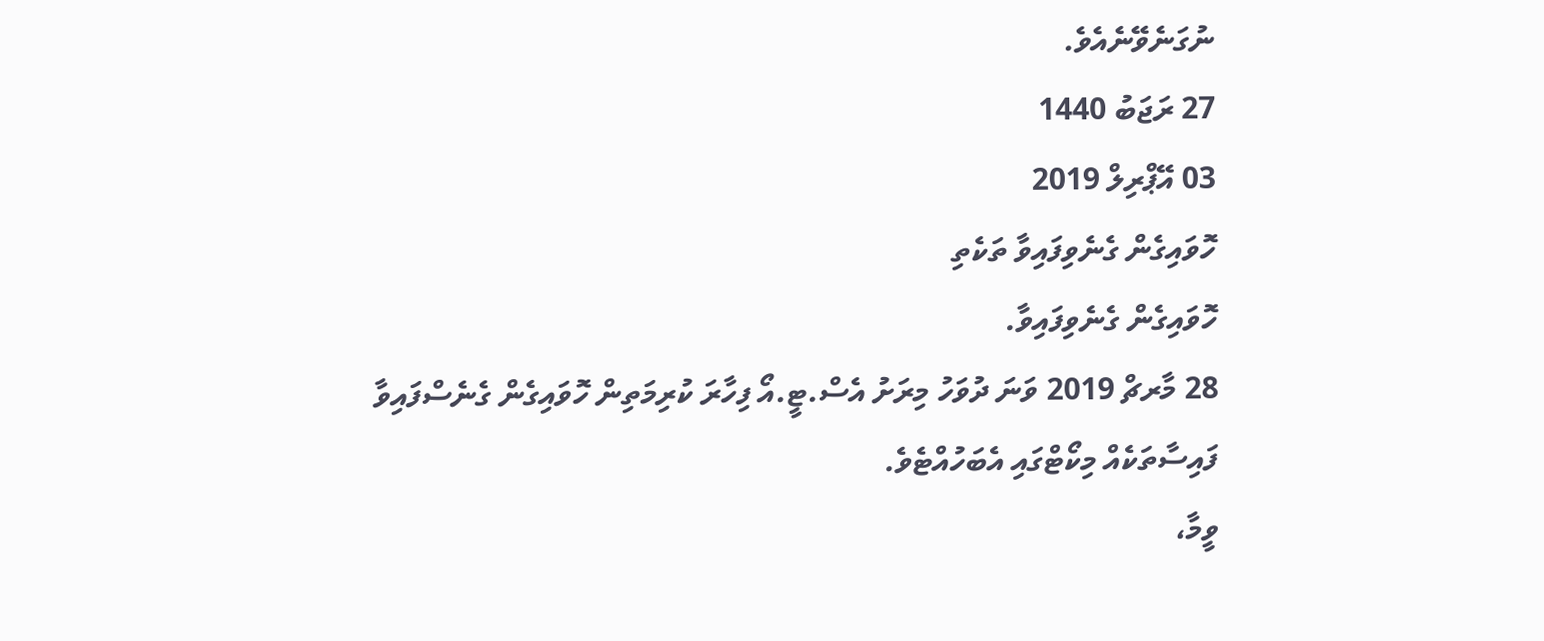ނުގަނެވޭނެއެވެ.
27 ރަޖަބު 1440
03 އޭޕްރިލް 2019
ހޮވައިގެން ގެނެވިފައިވާ ތަކެތި
ހޮވައިގެން ގެނެވިފައިވާ.
28 މާރޗް 2019 ވަނަ ދުވަހު މިރަށު އެސް.ޓީ.އޯ ފިހާރަ ކުރިމަތިން ހޮވައިގެން ގެނެސްފައިވާ ފައިސާތަކެއް މިކޯޓްގައި އެބަހުއްޓެވެ.
ވީމާ،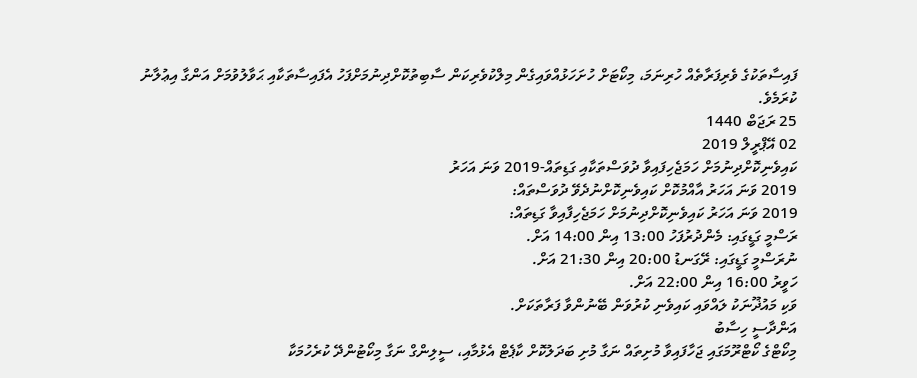ފައިސާތަކުގެ ވެރިފަރާތެއް ހުރިނަމަ، މިކޯޓަށް ހުށަހަޅުއްވައިގެން މިލްކުވެރިކަން ސާބިތުކޮށްދިނުމަށްފަހު އެފައިސާތަކާއި ޙަވާލުވުމަށް އަންގާ އިޢުލާނު ކުރަމެވެ.
25 ރަޖަބް 1440
02 އޭޕްރީލް 2019
ކައިވެނިކޮށްދިނުމަށް ހަމަޖެހިފައިވާ ދުވަސްތަކާއި ގަޑިތައް-2019 ވަނަ އަހަރު
2019 ވަނަ އަހަރު އާއްމުކޮށް ކައިވެނިކޮށްނުދެވޭ ދުވަސްތައް:
2019 ވަނަ އަހަރު ކައިވެނިކޮށްދިނުމަށް ހަމަޖެހިފާއިވާ ގަޑިތައް:
ރަސްމީ ގަޑީގައި: މެންދުރުފަހު 13:00 އިން 14:00 އަށް.
ނުރަސްމީ ގަޑީގައި: ރޭގަނޑު 20:00 އިން 21:30 އަށް.
ހަވީރު 16:00 އިން 22:00 އަށް.
ވަކި މައުޛޫނަކު ލައްވައި ކައިވެނި ކުރުވަން ބޭނުންވާ ފަރާތަކަށް.
އަންދާސީ ހިސާބު
މިކޯޓްގެ ކޯޓްރޫމަގައި ޖަހާފައިވާ މުށިތައް ނަގާ މުށި ބަދަލުކޮށް ކާޕެޓް އެޅުމާއި، ސީލިންގް ނަގާ މިކޯޓުންދޭ ކުރެހުމަކާ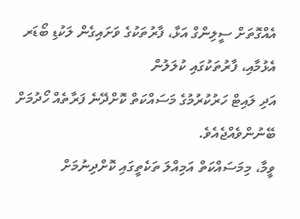އެއްގޮތަށް ސީލިންގް އަޅާ، ފާރުތަކުގެ ވަށައިގެން ލަކުޑި ބޯޑަރ އެޅުމާއި، ފާރުތަކުގައި ކުލަލުން
އަދި ލައިޓް ހަރުކުރުމުގެ މަސައްކަތް ކޮށްދޭނެ ފަރާތެއް ހޯދުމަށް ބޭނުންވެއްޖެއެވެ.
ވީމާ، މިމަސައްކަތް އަމިއްލަ ތަކެތީގައި ކޮށްދިނުމަށް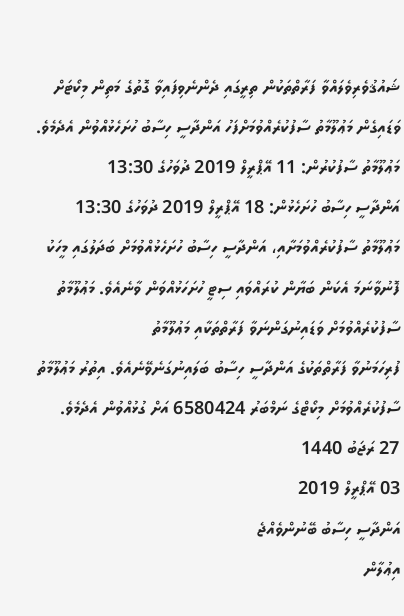ޝައުޤުވެރިވެލައްވާ ފަރާތްތަކުން ތިރީގައި ދެންނެވިފައިވާ ގޮތުގެ މަތިން މިކޯޓަށް ވަޑައިގެން މަޢުލޫމާތު ސާފުކުރެއްވުމަށްފަހު އަންދާސީ ހިސާބު ހުށަހެޅުއްވުން އެދެމެވެ.
މަޢުލޫމާތު ސާފުކުރުން: 11 އޭޕްރީލް 2019 ދުވަހުގެ 13:30
އަންދާސީ ހިސާބު ހުށަހެޅުން: 18 އޭޕްރީލް 2019 ދުވަހުގެ 13:30
މަޢުލޫމާތު ސާފުކުރެއްވުމަށާއި، އަންދާސީ ހިސާބު ހުށަހެޅުއްވުމަށް ބަދަލުގައި މީހަކު ފޮނުވާނަމަ އެކަން ބަޔާން ކުރައްވައި ސިޓީ ހުށަހަޅުއްވަން ވާނެއެވެ. މަޢުލޫމާތު ސާފުކުރެއްވުމަށް ވަޑައިނުގަންނަވާ ފަރާތްތަކާއި މަޢުލޫމާތު
ފުރިހަމަނުވާ ފަރާތްތަކުގެ އަންދާސީ ހިސާބު ބަލައިނުގަނެވޭނެއެވެ. އިތުރު މަޢުލޫމާތު ސާފުކުރެއްވުމަށް މިކޯޓްގެ ނަމްބަރު 6580424 އަށް ގުޅުއްވުން އެދެމެވެ.
27 ރަޖަބު 1440
03 އޭޕްރީލް 2019
އަންދާސީ ހިސާބު ބޭނުންވެއްޖެ
އިޢުލާން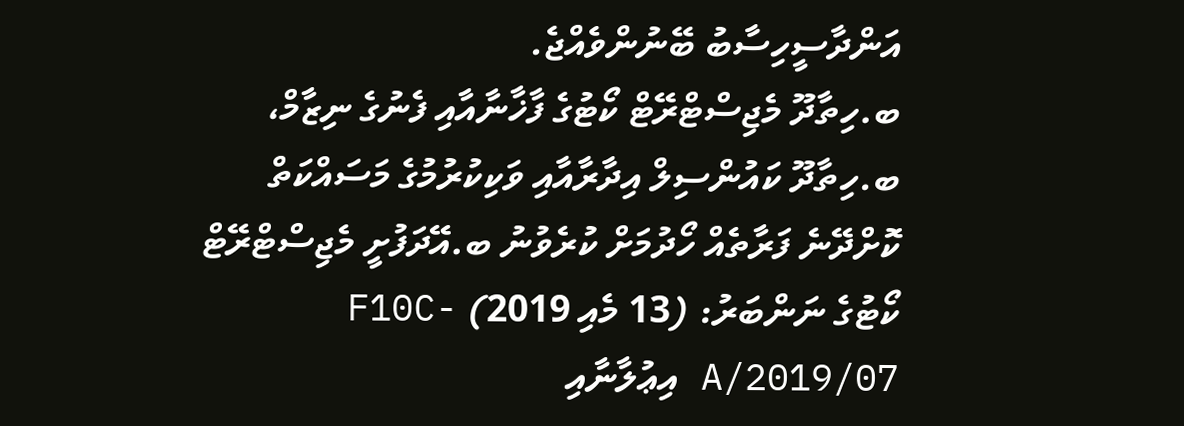އަންދާސީހިސާބު ބޭނުންވެއްޖެ.
ބ.ހިތާދޫ މެޖިސްޓްރޭޓް ކޯޓުގެ ފާޚާނާއާއި ފެނުގެ ނިޒާމް، ބ.ހިތާދޫ ކައުންސިލް އިދާރާއާއި ވަކިކުރުމުގެ މަސައްކަތް ކޮށްދޭނެ ފަރާތެއް ހޯދުމަށް ކުރެވުނު ބ.އޭދަފުށީ މެޖިސްޓްރޭޓް ކޯޓުގެ ނަންބަރު: (13 މެއި 2019) F10C-A/2019/07 އިޢުލާނާއި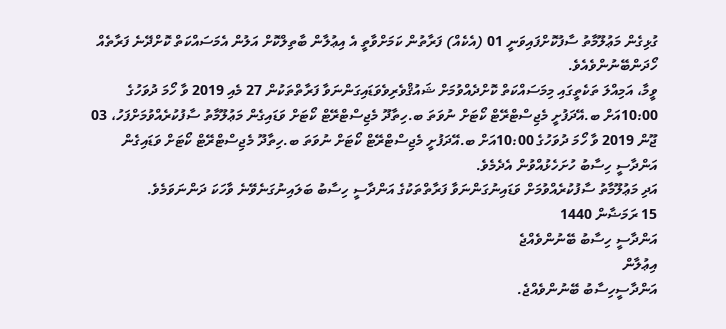ގުޅިގެން މަޢުލޫމާތު ސާފުކޮށްފައިވަނީ 01 (އެކެއް) ފަރާތުން ކަމަށްވާތީ އެ އިޢުލާން ބާތިލްކޮށް އަލުން އެމަސައްކަތް ކޮށްދޭނެ ފަރާތެއް ހޯދަންބޭނުންވެއެވެ.
ވީމާ، އަމިއްލަ ތަކެތީގައި މިމަސައްކަތް ކޮށްދެއްވުމަށް ޝައުޤްވެރިވެވަޑައިގަންނަވާ ފަރާތްތަކުން 27 މެއި 2019 ވާ ހޯމަ ދުވަހުގެ 10:00އަށް ބ.އޭދަފުށީ މެޖިސްޓްރޭޓް ކޯޓަށް ނުވަތަ ބ.ހިތާދޫ މެޖިސްޓްރޭޓް ކޯޓަށް ވަޑައިގެން މަޢުލޫމާތު ސާފުކުރެއްވުމަށްފަހު، 03 ޖޫން 2019 ވާ ހޯމަ ދުވަހުގެ 10:00އަށް ބ.އޭދަފުށީ މެޖިސްޓްރޭޓް ކޯޓަށް ނުވަތަ ބ.ހިތާދޫ މެޖިސްޓްރޭޓް ކޯޓަށް ވަޑައިގެން އަންދާސީ ހިސާބު ހުށަހެޅުއްވުން އެދެމެވެ.
އަދި މަޢުލޫމާތު ސާފުކުރެއްވުމަށް ވަޑައިނުގަންނަވާ ފަރާތްތަކުގެ އަންދާސީ ހިސާބު ބަލައިނުގަނެވޭނެ ވާހަކަ ދަންނަވަމެވެ.
15 ރަމަޟާން 1440
އަންދާސީ ހިސާބު ބޭނުންވެއްޖެ
އިޢުލާން
އަންދާސީހިސާބު ބޭނުންވެއްޖެ.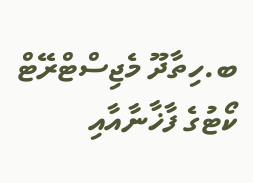ބ.ހިތާދޫ މެޖިސްޓްރޭޓް ކޯޓުގެ ފާޚާނާއާއި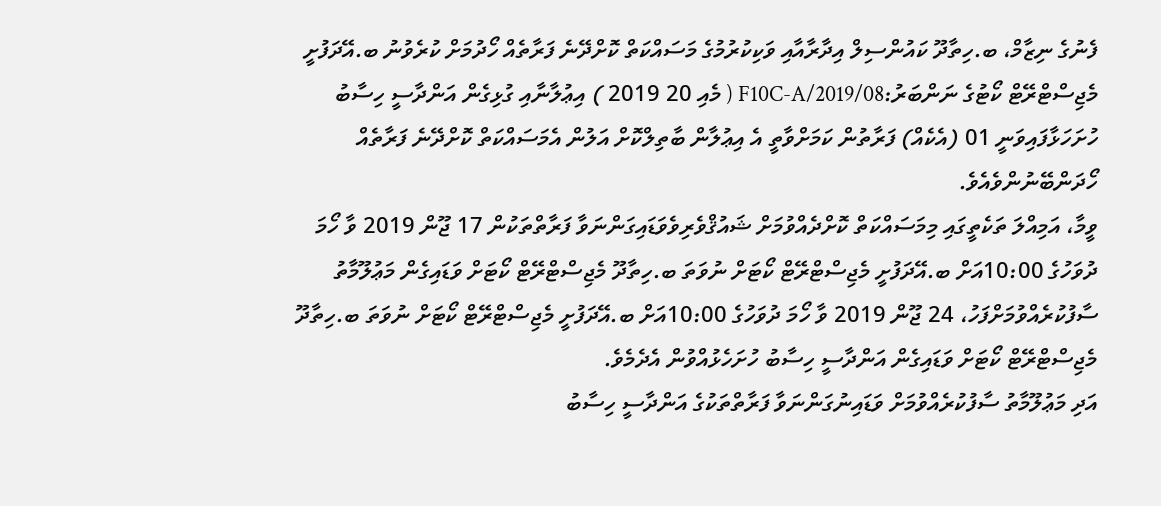ފެނުގެ ނިޒާމް، ބ.ހިތާދޫ ކައުންސިލް އިދާރާއާއި ވަކިކުރުމުގެ މަސައްކަތް ކޮށްދޭނެ ފަރާތެއް ހޯދުމަށް ކުރެވުނު ބ.އޭދަފުށީ މެޖިސްޓްރޭޓް ކޯޓުގެ ނަންބަރު:F10C-A/2019/08 ( މެއި 20 2019 ) އިޢުލާނާއި ގުޅިގެން އަންދާސީ ހިސާބު ހުށަހަޅާފައިވަނީ 01 (އެކެއް) ފަރާތުން ކަމަށްވާތީ އެ އިޢުލާން ބާތިލްކޮށް އަލުން އެމަސައްކަތް ކޮށްދޭނެ ފަރާތެއް ހޯދަންބޭނުންވެއެވެ.
ވީމާ، އަމިއްލަ ތަކެތީގައި މިމަސައްކަތް ކޮށްދެއްވުމަށް ޝައުޤްވެރިވެވަޑައިގަންނަވާ ފަރާތްތަކުން 17 ޖޫން 2019 ވާ ހޯމަ ދުވަހުގެ 10:00އަށް ބ.އޭދަފުށީ މެޖިސްޓްރޭޓް ކޯޓަށް ނުވަތަ ބ.ހިތާދޫ މެޖިސްޓްރޭޓް ކޯޓަށް ވަޑައިގެން މަޢުލޫމާތު ސާފުކުރެއްވުމަށްފަހު، 24 ޖޫން 2019 ވާ ހޯމަ ދުވަހުގެ 10:00އަށް ބ.އޭދަފުށީ މެޖިސްޓްރޭޓް ކޯޓަށް ނުވަތަ ބ.ހިތާދޫ މެޖިސްޓްރޭޓް ކޯޓަށް ވަޑައިގެން އަންދާސީ ހިސާބު ހުށަހެޅުއްވުން އެދެމެވެ.
އަދި މަޢުލޫމާތު ސާފުކުރެއްވުމަށް ވަޑައިނުގަންނަވާ ފަރާތްތަކުގެ އަންދާސީ ހިސާބު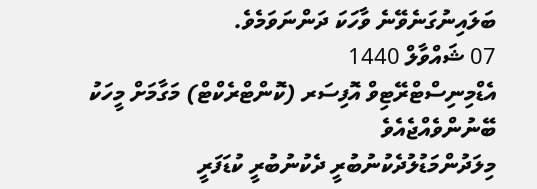ބަލައިނުގަނެވޭނެ ވާހަކަ ދަންނަވަމެވެ.
07 ޝައްވާލް 1440
އެޑްމިނިސްޓްރޭޓިވް އޮފިސަރ (ކޮންޓްރެކްޓް) މަގާމަށް މީހަކު ބޭނުންވެއްޖެއެވެ
މިލަދުންމަޑުލުދެކުނުބުރީ ދެކުނުބުރީ ކުޑަފަރީ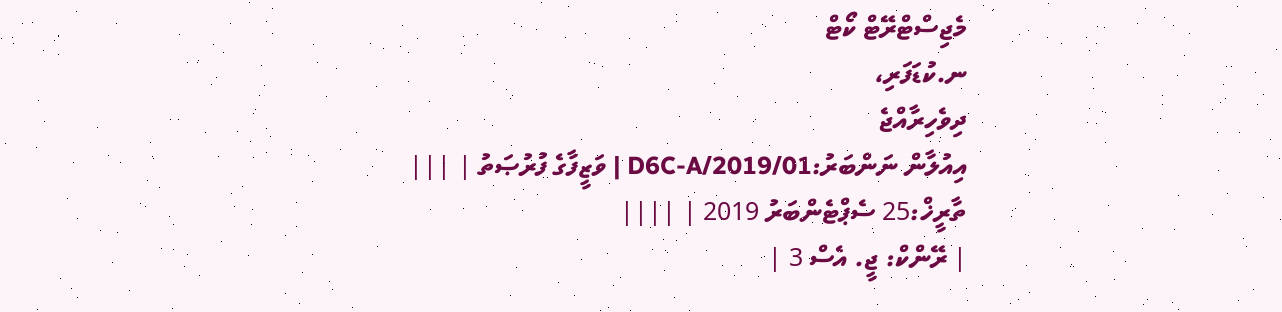މެޖިސްޓްރޭޓް ކޯޓް
ނ.ކުޑަފަރި،
ދިވެހިރާއްޖެ
އިއުލާން ނަންބަރު:D6C-A/2019/01 | ވަޒީފާގެ ފުރުޞަތު | |||
ތާރީޚް:25 ސެޕްޓެންބަރު 2019 | ||||
| ރޭންކް: ޖީ. އެސް 3 |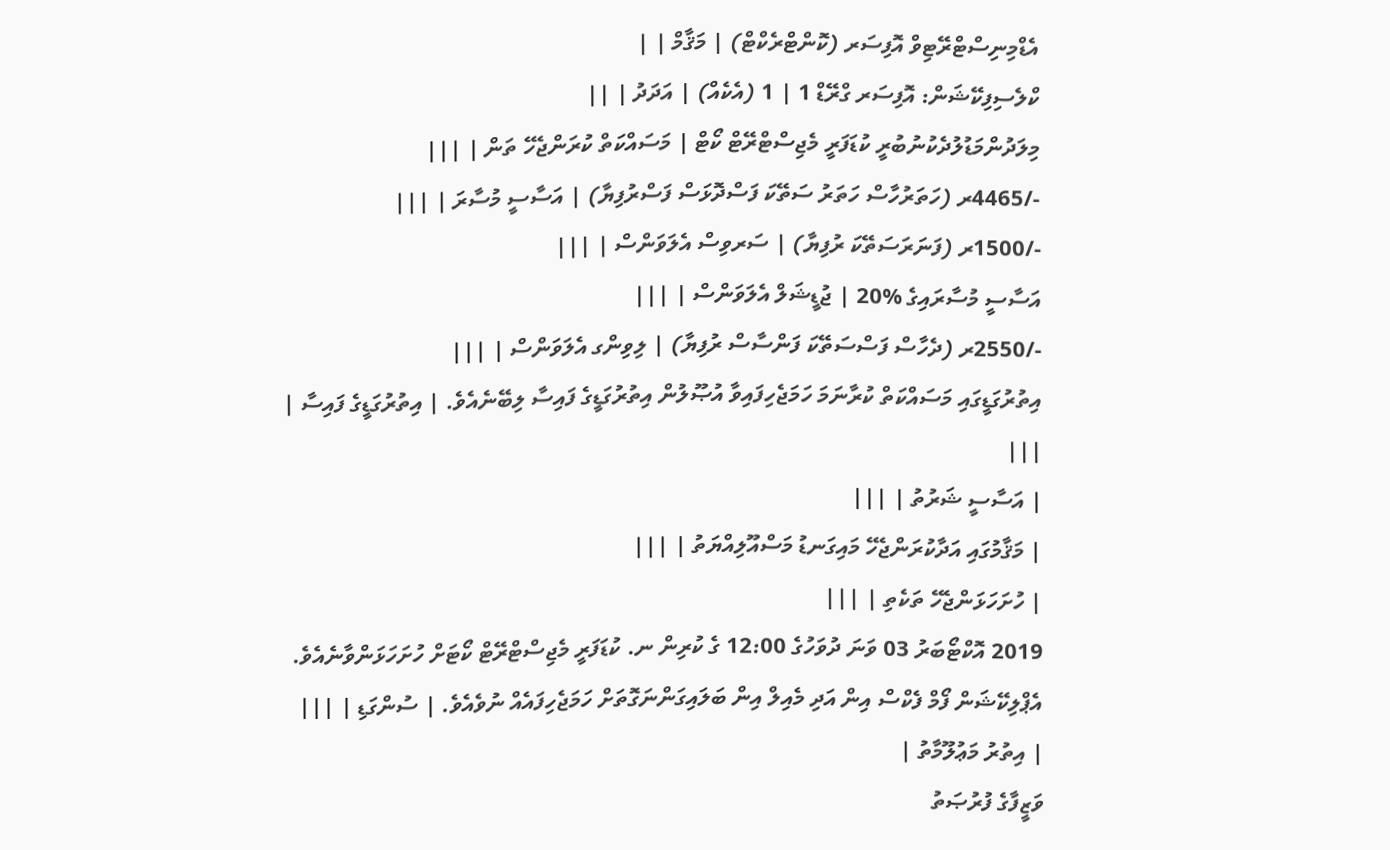އެޑްމިނިސްޓްރޭޓިވް އޮފިސަރ (ކޮންޓްރެކްޓް) | މަޤާމް | |
ކްލެސިފިކޭޝަން: އޮފިސަރ ގްރޭޑް 1 | 1 (އެކެއް) | އަދަދު | ||
މިލަދުންމަޑުލުދެކުނުބުރީ ކުޑަފަރީ މެޖިސްޓްރޭޓް ކޯޓް | މަސައްކަތް ކުރަންޖެހޭ ތަން | |||
-/4465ރ (ހަތަރުހާސް ހަތަރު ސަތޭކަ ފަސްދޮޅަސް ފަސްރުފިޔާ) | އަސާސީ މުސާރަ | |||
-/1500ރ (ފަނަރަސަތޭކަ ރުފިޔާ) | ސަރވިސް އެލަވަންސް | |||
އަސާސީ މުސާރައިގެ %20 | ޖުޑީޝަލް އެލަވަންސް | |||
-/2550ރ (ދެހާސް ފަސްސަތޭކަ ފަންސާސް ރުފިޔާ) | ލިވިންގ އެލަވަންސް | |||
އިތުރުގަޑީގައި މަސައްކަތް ކުރާނަމަ ހަމަޖެހިފައިވާ އުޞޫލުން އިތުރުގަޑީގެ ފައިސާ ލިބޭނެއެވެ. | އިތުރުގަޑީގެ ފައިސާ | |||
| އަސާސީ ޝަރުތު | |||
| މަޤާމުގައި އަދާކުރަންޖެހޭ މައިގަނޑު މަސްއޫލިއްޔަތު | |||
| ހުށަހަޅަންޖެހޭ ތަކެތި | |||
2019 އޮކްޓޯބަރު 03 ވަނަ ދުވަހުގެ 12:00 ގެ ކުރިން ނ. ކުޑަފަރީ މެޖިސްޓްރޭޓް ކޯޓަށް ހުށަހަޅަންވާނެއެވެ. އެޕްލިކޭޝަން ފޯމް ފެކްސް އިން އަދި މެއިލް އިން ބަލައިގަންނަގޮތަށް ހަމަޖެހިފައެއް ނުވެއެވެ. | ސުންގަޑި | |||
| އިތުރު މަޢުލޫމާތު |
ވަޒީފާގެ ފުރުޞަތު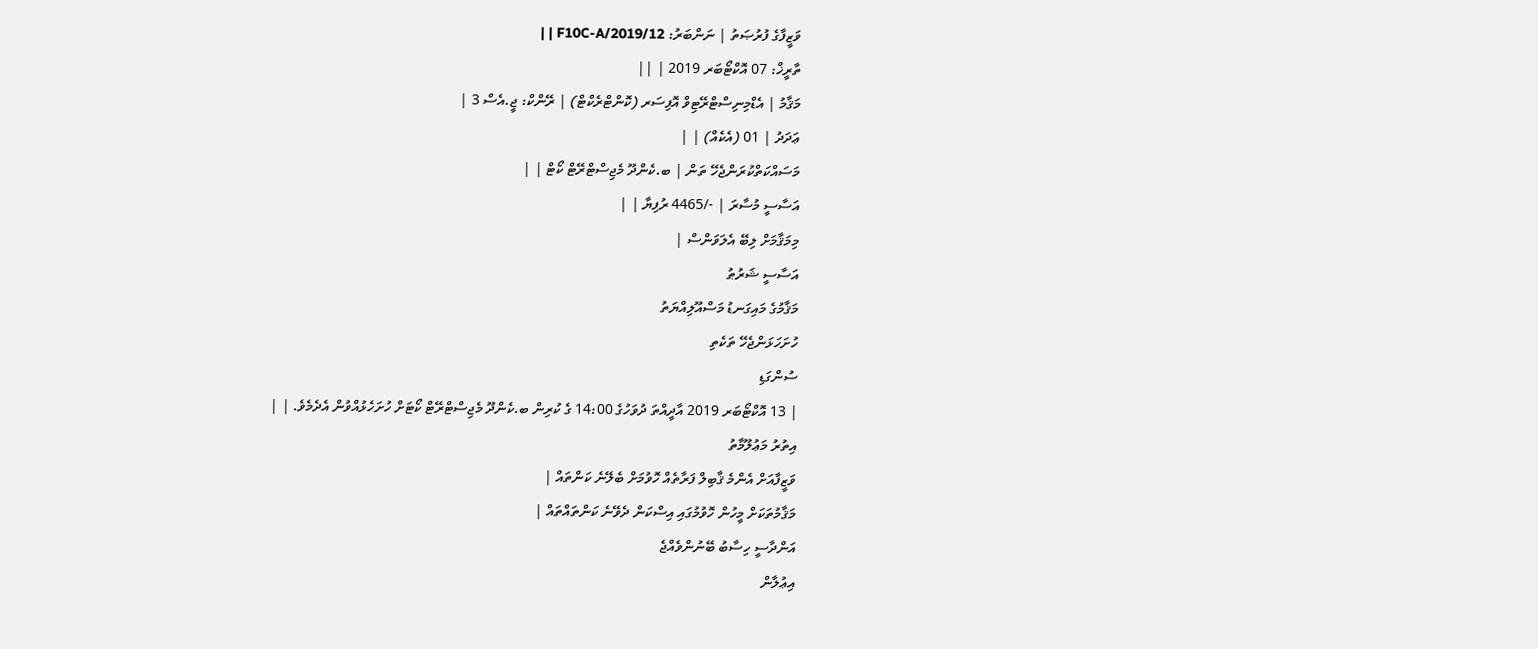ވަޒީފާގެ ފުރުޞަތު | ނަންބަރު: F10C-A/2019/12 | |
ތާރީޚް: 07 އޮކްޓޯބަރ 2019 | ||
މަޤާމު | އެޑްމިނިސްޓްރޭޓިވް އޮފިސަރ (ކޮންޓްރެކްޓް) | ރޭންކް: ޖީ.އެސް 3 |
ޢަދަދު | 01 (އެކެއް) | |
މަސައްކަތްކުރަންޖެހޭ ތަން | ބ.ކެންދޫ މެޖިސްޓްރޭޓް ކޯޓް | |
އަސާސީ މުސާރަ | -/4465 ރުފިޔާ | |
މިމަޤާމަށް ލިބޭ އެލަވަންސް |
އަސާސީ ޝަރުޠު
މަޤާމުގެ މައިގަނޑު މަސްއޫލިއްޔަތު
ހުށަހަޅަންޖެހޭ ތަކެތި
ސުންގަޑި
| 13 އޮކްޓޯބަރ 2019 އާދީއްތަ ދުވަހުގެ 14:00 ގެ ކުރިން ބ.ކެންދޫ މެޖިސްޓްރޭޓް ކޯޓަށް ހުށަހެޅުއްވުން އެދެމެވެ. | |
އިތުރު މަޢުލޫމާތު
ވަޒީފާއަށް އެންމެ ޤާބިލް ފަރާތެއް ހޮވުމަށް ބެލޭނެ ކަންތައް |
މަޤާމުތަކަށް މީހުން ހޮވުމުގައި އިސްކަން ދެވޭނެ ކަންތައްތައް |
އަންދާސީ ހިސާބު ބޭނުންވެއްޖެ
އިޢުލާން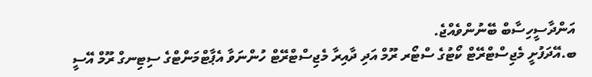އަންދާސީހިސާބް ބޭނުންވެއްޖެ.
ބ.އޭދަފުށީ މެޖިސްޓްރޭޓް ކޯޓުގެ ސްޓޯރ ރޫމް އަދި ދާއިރާ މެޖިސްޓްރޭޓް ހުންނަވާ އެޕާޓްމަންޓްގެ ސިޓިނގް ރޫމް އޭސީ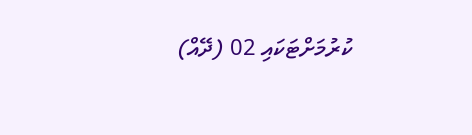ކުރުމަށްޓަކައި 02 (ދޭއް)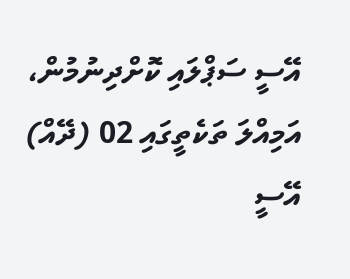އޭސީ ސަޕްލައި ކޮށްދިނުމުން، އަމިއްލަ ތަކެތީގައި 02 (ދޭއް) އޭސީ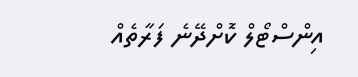އިންސްޓޯލް ކޮށްދޭނެ ފަރާތެއް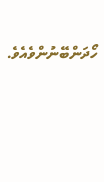ހޯދަންބޭނުންވެއެވެ.